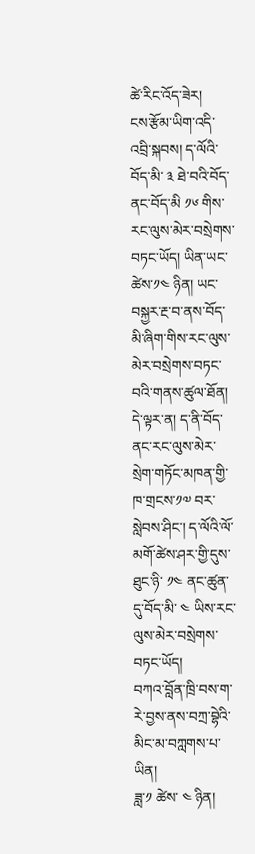ཚེ་རིང་འོད་ཟེར།
ངས་རྩོམ་ཡིག་འདི་འབྲི་སྐབས། ད་ལོའི་བོད་མི་ ༣ ཐེ་བའི་བོད་ནང་བོད་མི ༡༦ གིས་རང་ལུས་མེར་བསྲེགས་བཏང་ཡོད། ཡིན་ཡང་ཚེས་༡༤ ཉིན། ཡང་བསྐྱར་རྔ་བ་ནས་བོད་མི་ཞིག་གིས་རང་ལུས་མེར་བསྲེགས་བཏང་བའི་གནས་ཚུལ་ཐོན། དེ་ལྟར་ན། ད་ནི་བོད་ནང་རང་ལུས་མེར་སྲེག་གཏོང་མཁན་གྱི་ཁ་གྲངས་༡༧ བར་སླེབས་ཤིང་། ད་ལོའི་ལོ་མགོ་ཚེས་ཤར་གྱི་དུས་ཐུང་ཉི་ ༡༤ ནང་ཚུན་དུ་བོད་མི་ ༤ ཡིས་རང་ལུས་མེར་བསྲེགས་བཏང་ཡོད།
བཀའ་བློན་ཁྲི་བས་ག་རེ་བྱས་ནས་བཀྲ་བྷེའི་མིང་མ་བཀླགས་པ་ཡིན།
ཟླ་༡ ཚེས་ ༤ ཉིན།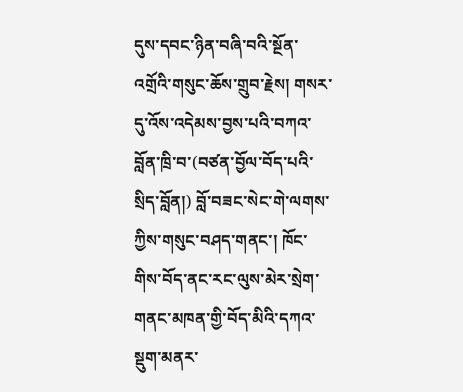དུས་དབང་ཉིན་བཞི་བའི་སྔོན་འགྲོའི་གསུང་ཆོས་གྲུབ་རྗེས། གསར་དུ་འོས་འདེམས་བྱས་པའི་བཀའ་བློན་ཁྲི་བ་(བཙན་བྱོལ་བོད་པའི་སྲིད་བློན།) བློ་བཟང་སེང་གེ་ལགས་ཀྱིས་གསུང་བཤད་གནང་། ཁོང་གིས་བོད་ནང་རང་ལུས་མེར་སྲེག་གནང་མཁན་གྱི་བོད་མིའི་དཀའ་སྡུག་མནར་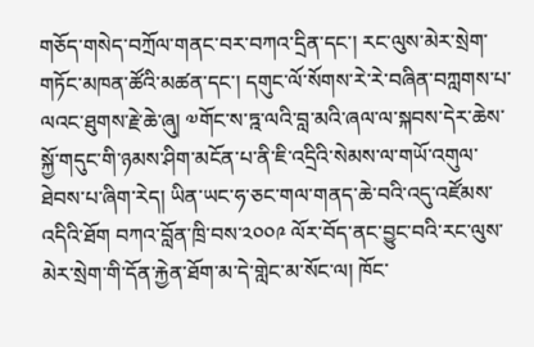གཅོད་གསེད་བཀྲོལ་གནང་བར་བཀའ་དྲིན་དང་། རང་ལུས་མེར་སྲེག་གཏོང་མཁན་ཚོའི་མཚན་དང་། དགུང་ལོ་སོགས་རེ་རེ་བཞིན་བཀླགས་པ་ལའང་ཐུགས་རྗེ་ཆེ་ཞུ། ༧གོང་ས་ཏྰ་ལའི་བླ་མའི་ཞལ་ལ་སྐབས་དེར་ཆེས་སྐྱོ་གདུང་གི་ཉམས་ཤིག་མངོན་པ་ནི་ཇི་འདྲིའི་སེམས་ལ་གཡོ་འགུལ་ཐེབས་པ་ཞིག་རེད། ཡིན་ཡང་ཧ་ཅང་གལ་གནད་ཆེ་བའི་འདུ་འཛོམས་འདིའི་ཐོག བཀའ་བློན་ཁྲི་བས་༢༠༠༩ ལོར་བོད་ནང་བྱུང་བའི་རང་ལུས་མེར་སྲེག་གི་དོན་རྐྱེན་ཐོག་མ་དེ་གླེང་མ་སོང་ལ། ཁོང་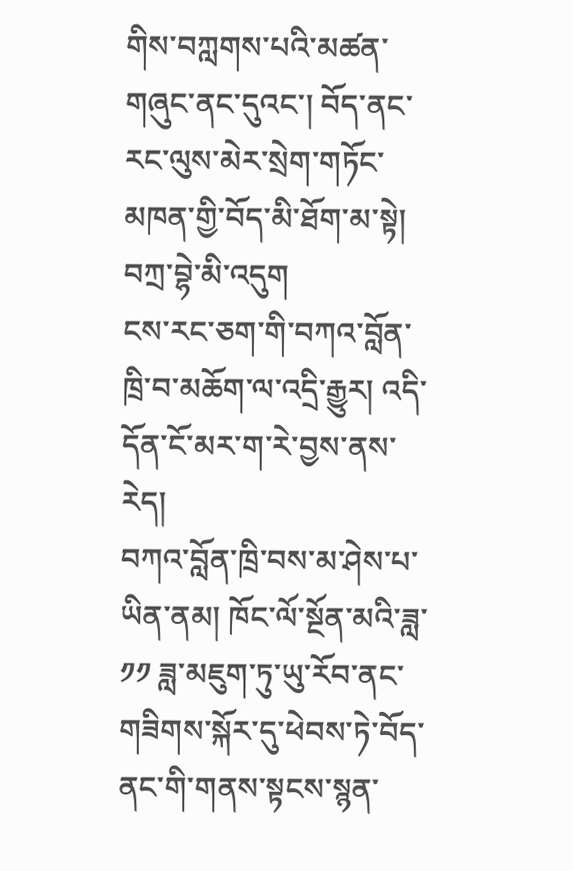གིས་བཀླགས་པའི་མཚན་གཞུང་ནང་དུའང་། བོད་ནང་རང་ལུས་མེར་སྲེག་གཏོང་མཁན་གྱི་བོད་མི་ཐོག་མ་སྟེ། བཀྲ་བྷེ་མི་འདུག
ངས་རང་ཅག་གི་བཀའ་བློན་ཁྲི་བ་མཆོག་ལ་འདྲི་རྒྱུར། འདི་དོན་ངོ་མར་ག་རེ་བྱས་ནས་རེད།
བཀའ་བློན་ཁྲི་བས་མ་ཤེས་པ་ཡིན་ནམ། ཁོང་ལོ་སྔོན་མའི་ཟླ་ ༡༡ ཟླ་མཇུག་ཏུ་ཡུ་རོབ་ནང་གཟིགས་སྐོར་དུ་ཕེབས་ཏེ་བོད་ནང་གི་གནས་སྟངས་སྙན་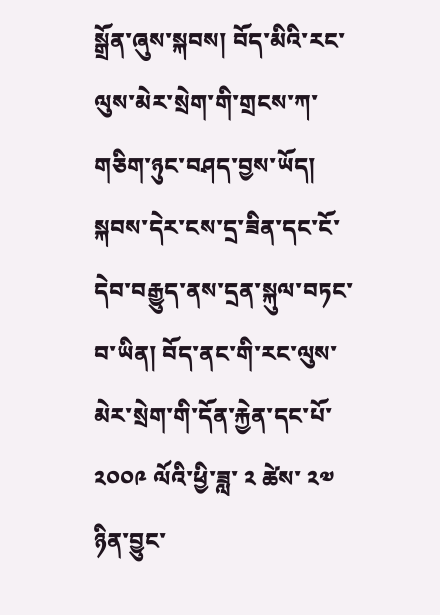སྒྲོན་ཞུས་སྐབས། བོད་མིའི་རང་ལུས་མེར་སྲེག་གི་གྲངས་ཀ་གཅིག་ཉུང་བཤད་བྱས་ཡོད། སྐབས་དེར་ངས་དྲ་ཟིན་དང་ངོ་དེབ་བརྒྱུད་ནས་དྲན་སྐུལ་བཏང་བ་ཡིན། བོད་ནང་གི་རང་ལུས་མེར་སྲེག་གི་དོན་རྐྱེན་དང་པོ་ ༢༠༠༩ ལོའི་ཕྱི་ཟླ་ ༢ ཚེས་ ༢༧ ཉིན་བྱུང་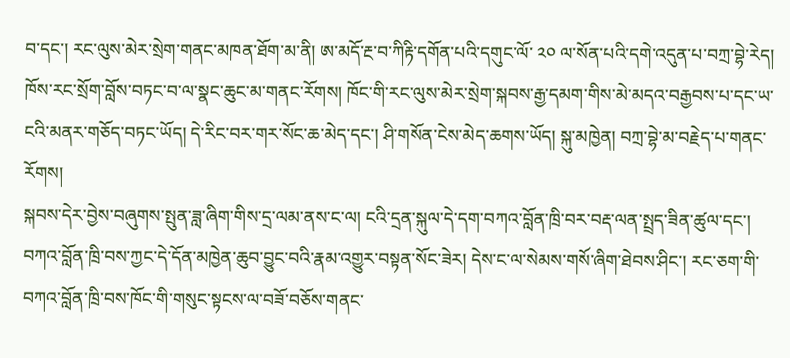བ་དང་། རང་ལུས་མེར་སྲེག་གནང་མཁན་ཐོག་མ་ནི། ཨ་མདོ་རྔ་བ་ཀིརྟི་དགོན་པའི་དགུང་ལོ་ ༢༠ ལ་སོན་པའི་དགེ་འདུན་པ་བཀྲ་བྷེ་རེད། ཁོས་རང་སྲོག་བློས་བཏང་བ་ལ་སྣང་ཆུང་མ་གནང་རོགས། ཁོང་གི་རང་ལུས་མེར་སྲེག་སྐབས་རྒྱ་དམག་གིས་མེ་མདའ་བརྒྱབས་པ་དང་ཡ་ངའི་མནར་གཅོད་བཏང་ཡོད། དེ་རིང་བར་གར་སོང་ཆ་མེད་དང་། ཤི་གསོན་ངེས་མེད་ཆགས་ཡོད། སྐུ་མཁྱེན། བཀྲ་བྷེ་མ་བརྗེད་པ་གནང་རོགས།
སྐབས་དེར་བྱེས་བཞུགས་སྤུན་ཟླ་ཞིག་གིས་དྲ་ལམ་ནས་ང་ལ། ངའི་དྲན་སྐུལ་དེ་དག་བཀའ་བློན་ཁྲི་བར་བརྡ་ལན་སྤྲད་ཟིན་ཚུལ་དང་། བཀའ་བློན་ཁྲི་བས་ཀྱང་དེ་དོན་མཁྱེན་ཆུབ་བྱུང་བའི་རྣམ་འགྱུར་བསྟན་སོང་ཟེར། དེས་ང་ལ་སེམས་གསོ་ཞིག་ཐེབས་ཤིང་། རང་ཅག་གི་བཀའ་བློན་ཁྲི་བས་ཁོང་གི་གསུང་སྟངས་ལ་བཟོ་བཅོས་གནང་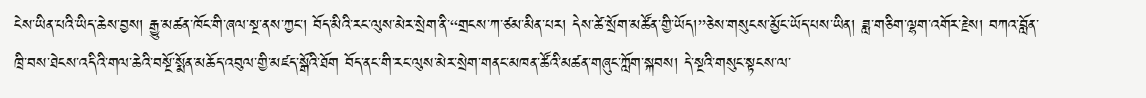ངེས་ཡིན་པའི་ཡིད་ཆེས་བྱས། རྒྱུ་མཚན་ཁོང་གི་ཞལ་སྔ་ནས་ཀྱང་། བོད་མིའི་རང་ལུས་མེར་སྲེག་ནི་‘‘གྲངས་ཀ་ཙམ་མིན་པར། དེས་ཚེ་སྲོག་མཚོན་གྱི་ཡོད།’’ཅེས་གསུངས་མྱོང་ཡོད་པས་ཡིན། ཟླ་གཅིག་ལྷག་འགོར་རྗེས། བཀའ་བློན་ཁྲི་བས་ཐེངས་འདིའི་གལ་ཆེའི་བསྔོ་སྨོན་མཆོད་འབུལ་གྱི་མཛད་སྒོའི་ཐོག བོད་ནང་གི་རང་ལུས་མེར་སྲེག་གནང་མཁན་ཚོའི་མཚན་གཞུང་ཀློག་སྐབས། དེ་སྔའི་གསུང་སྟངས་ལ་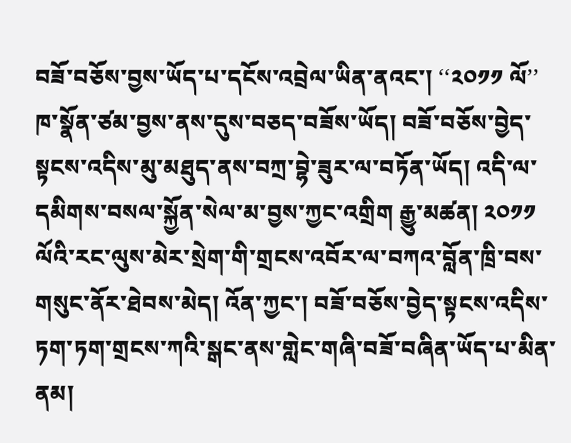བཟོ་བཅོས་བྱས་ཡོད་པ་དངོས་འབྲེལ་ཡིན་ནའང་། ‘‘༢༠༡༡ ལོ’’ ཁ་སྣོན་ཙམ་བྱས་ནས་དུས་བཅད་བཟོས་ཡོད། བཟོ་བཅོས་བྱེད་སྟངས་འདིས་མུ་མཐུད་ནས་བཀྲ་བྷེ་ཟུར་ལ་བཏོན་ཡོད། འདི་ལ་དམིགས་བསལ་སྐྱོན་སེལ་མ་བྱས་ཀྱང་འགྲིག རྒྱུ་མཚན། ༢༠༡༡ ལོའི་རང་ལུས་མེར་སྲེག་གི་གྲངས་འབོར་ལ་བཀའ་བློན་ཁྲི་བས་གསུང་ནོར་ཐེབས་མེད། འོན་ཀྱང་། བཟོ་བཅོས་བྱེད་སྟངས་འདིས་ཏག་ཏག་གྲངས་ཀའི་སྒང་ནས་གླེང་གཞི་བཟོ་བཞིན་ཡོད་པ་མིན་ནམ།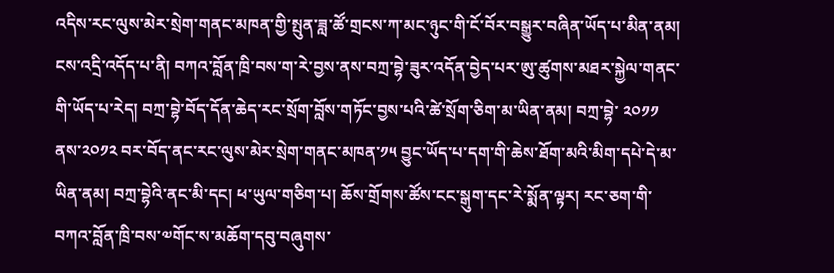འདིས་རང་ལུས་མེར་སྲེག་གནང་མཁན་གྱི་སྤུན་ཟླ་ཚོ་གྲངས་ཀ་མང་ཉུང་གི་ངོ་བོར་བསྒྱུར་བཞིན་ཡོད་པ་མིན་ནམ།
ངས་འདྲི་འདོད་པ་ནི། བཀའ་བློན་ཁྲི་བས་ག་རེ་བྱས་ནས་བཀྲ་བྷེ་ཟུར་འདོན་བྱེད་པར་ཨུ་ཚུགས་མཐར་སྐྱེལ་གནང་གི་ཡོད་པ་རེད། བཀྲ་བྷེ་བོད་དོན་ཆེད་རང་སྲོག་བློས་གཏོང་བྱས་པའི་ཚེ་སྲོག་ཅིག་མ་ཡིན་ནམ། བཀྲ་བྷེ་ ༢༠༡༡ ནས་༢༠༡༢ བར་བོད་ནང་རང་ལུས་མེར་སྲེག་གནང་མཁན་༡༥ བྱུང་ཡོད་པ་དག་གི་ཆེས་ཐོག་མའི་མིག་དཔེ་དེ་མ་ཡིན་ནམ། བཀྲ་བྷེའི་ནང་མི་དང། ཕ་ཡུལ་གཅིག་པ། ཆོས་གྲོགས་ཚོས་ངང་སྒུག་དང་རེ་སྨོན་ལྟར། རང་ཅག་གི་བཀའ་བློན་ཁྲི་བས་༧གོང་ས་མཆོག་དབུ་བཞུགས་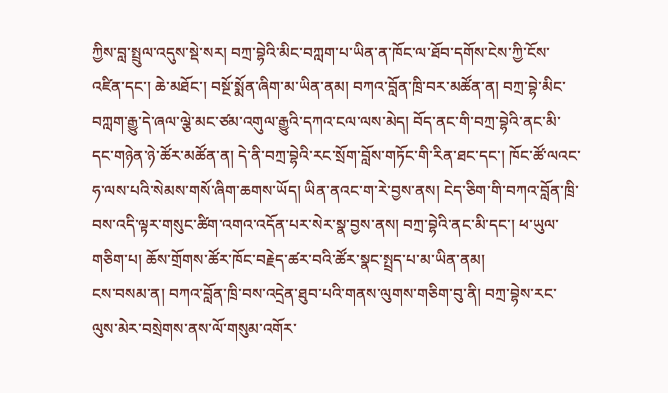ཀྱིས་བླ་སྤྲུལ་འདུས་སྡེ་སར། བཀྲ་བྷེའི་མིང་བཀླག་པ་ཡིན་ན་ཁོང་ལ་ཐོབ་དགོས་ངེས་ཀྱི་ངོས་འཛིན་དང་། ཆེ་མཐོང་། བསྔོ་སྨོན་ཞིག་མ་ཡིན་ནམ། བཀའ་བློན་ཁྲི་བར་མཚོན་ན། བཀྲ་བྷེ་མིང་བཀླག་རྒྱུ་དེ་ཞལ་ལྕེ་མང་ཙམ་འགུལ་རྒྱུའི་དཀའ་ངལ་ལས་མེད། བོད་ནང་གི་བཀྲ་བྷེའི་ནང་མི་དང་གཉེན་ཉེ་ཚོར་མཚོན་ན། དེ་ནི་བཀྲ་བྷེའི་རང་སྲོག་བློས་གཏོང་གི་རིན་ཐང་དང་། ཁོང་ཚོ་ལའང་ཧ་ལས་པའི་སེམས་གསོ་ཞིག་ཆགས་ཡོད། ཡིན་ནའང་ག་རེ་བྱས་ནས། ངེད་ཅིག་གི་བཀའ་བློན་ཁྲི་བས་འདི་ལྟར་གསུང་ཚིག་འགའ་འདོན་པར་སེར་སྣ་བྱས་ནས། བཀྲ་བྷེའི་ནང་མི་དང་། ཕ་ཡུལ་གཅིག་པ། ཆོས་གྲོགས་ཚོར་ཁོང་བརྗེད་ཚར་བའི་ཚོར་སྣང་སྤྲད་པ་མ་ཡིན་ནམ།
ངས་བསམ་ན། བཀའ་བློན་ཁྲི་བས་འདྲེན་ཐུབ་པའི་གནས་ལུགས་གཅིག་བུ་ནི། བཀྲ་བྷེས་རང་ལུས་མེར་བསྲེགས་ནས་ལོ་གསུམ་འགོར་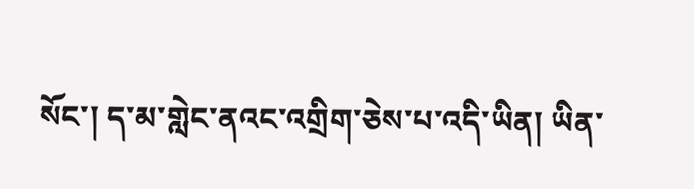སོང་། ད་མ་གླེང་ནའང་འགྲིག་ཅེས་པ་འདི་ཡིན། ཡིན་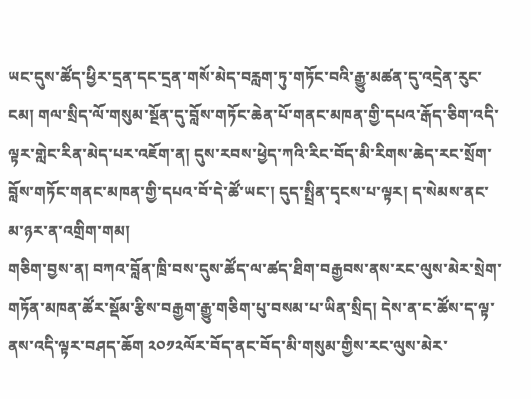ཡང་དུས་ཚོད་ཕྱིར་དྲན་དང་དྲན་གསོ་མེད་བརླག་ཏུ་གཏོང་བའི་རྒྱུ་མཚན་དུ་འདྲེན་རུང་ངམ། གལ་སྲིད་ལོ་གསུམ་སྔོན་དུ་བློས་གཏོང་ཆེན་པོ་གནང་མཁན་གྱི་དཔའ་རྒོད་ཅིག་འདི་ལྟར་གླེང་རིན་མེད་པར་འཇོག་ན། དུས་རབས་ཕྱེད་ཀའི་རིང་བོད་མི་རིགས་ཆེད་རང་སྲོག་བློས་གཏོང་གནང་མཁན་གྱི་དཔའ་བོ་དེ་ཚོ་ཡང་། དུད་སྤྲིན་དྭངས་པ་ལྟར། ད་སེམས་ནང་མ་ཉར་ན་འགྲིག་གམ།
གཅིག་བྱས་ན། བཀའ་བློན་ཁྲི་བས་དུས་ཚོད་ལ་ཚད་ཐིག་བརྒྱབས་ནས་རང་ལུས་མེར་སྲེག་གཏོན་མཁན་ཚོར་སྡོམ་རྩིས་བརྒྱག་རྒྱུ་གཅིག་པུ་བསམ་པ་ཡིན་སྲིད། དེས་ན་ང་ཚོས་ད་ལྟ་ནས་འདི་ལྟར་བཤད་ཆོག ༢༠༡༢ལོར་བོད་ནང་བོད་མི་གསུམ་གྱིས་རང་ལུས་མེར་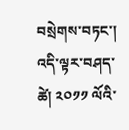བསྲེགས་བཏང་། འདི་ལྟར་བཤད་ཚེ། ༢༠༡༡ ལོའི་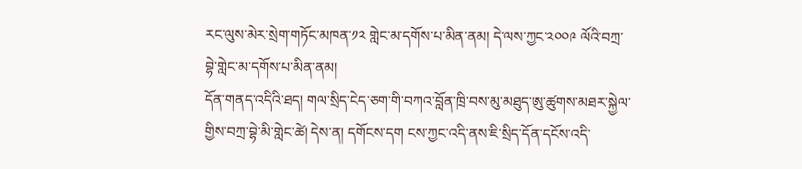རང་ལུས་མེར་སྲེག་གཏོང་མཁན་༡༢ གླེང་མ་དགོས་པ་མིན་ནམ། དེ་ལས་ཀྱང་༢༠༠༩ ལོའི་བཀྲ་བྷེ་གླེང་མ་དགོས་པ་མིན་ནམ།
དོན་གནད་འདིའི་ཐད། གལ་སྲིད་ངེད་ཅག་གི་བཀའ་བློན་ཁྲི་བས་མུ་མཐུད་ཨུ་ཚུགས་མཐར་སྐྱེལ་གྱིས་བཀྲ་བྷེ་མི་གླེང་ཚེ། དེས་ན། དགོངས་དག ངས་ཀྱང་འདི་ནས་ཇི་སྲིད་དོན་དངོས་འདི་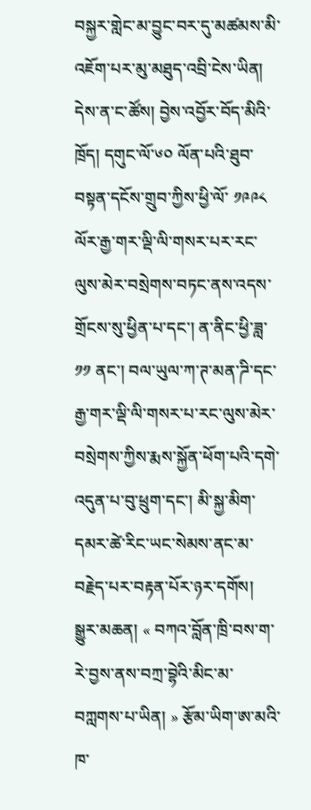བསྐྱར་གླེང་མ་བྱུང་བར་དུ་མཚམས་མི་འཇོག་པར་མུ་མཐུད་འབྲི་ངེས་ཡིན།
དེས་ན་ང་ཚོས། བྱེས་འབྱོར་བོད་མིའི་ཁྲོད། དགུང་ལོ་༦༠ ལོན་པའི་ཐུབ་བསྟན་དངོས་གྲུབ་ཀྱིས་ཕྱི་ལོ་ ༡༩༩༨ ལོར་རྒྱ་གར་ལྡི་ལི་གསར་པར་རང་ལུས་མེར་བསྲེགས་བཏང་ནས་འདས་གྲོངས་སུ་ཕྱིན་པ་དང་། ན་ནིང་ཕྱི་ཟླ་ ༡༡ ནང་། བལ་ཡུལ་ཀ་ཊ་མན་ཌི་དང་རྒྱ་གར་ལྡི་ལི་གསར་པ་རང་ལུས་མེར་བསྲེགས་ཀྱིས་རྨས་སྐྱོན་ཕོག་པའི་དགེ་འདུན་པ་བུ་ཕྲུག་དང་། མི་སྐྱ་མིག་དམར་ཚེ་རིང་ཡང་སེམས་ནང་མ་བརྗེད་པར་བརྟན་པོར་ཉར་དགོས།
སྒྱུར་མཆན། « བཀའ་བློན་ཁྲི་བས་ག་རེ་བྱས་ནས་བཀྲ་བྷེའི་མིང་མ་བཀླགས་པ་ཡིན། » རྩོམ་ཡིག་ཨ་མའི་ཁ་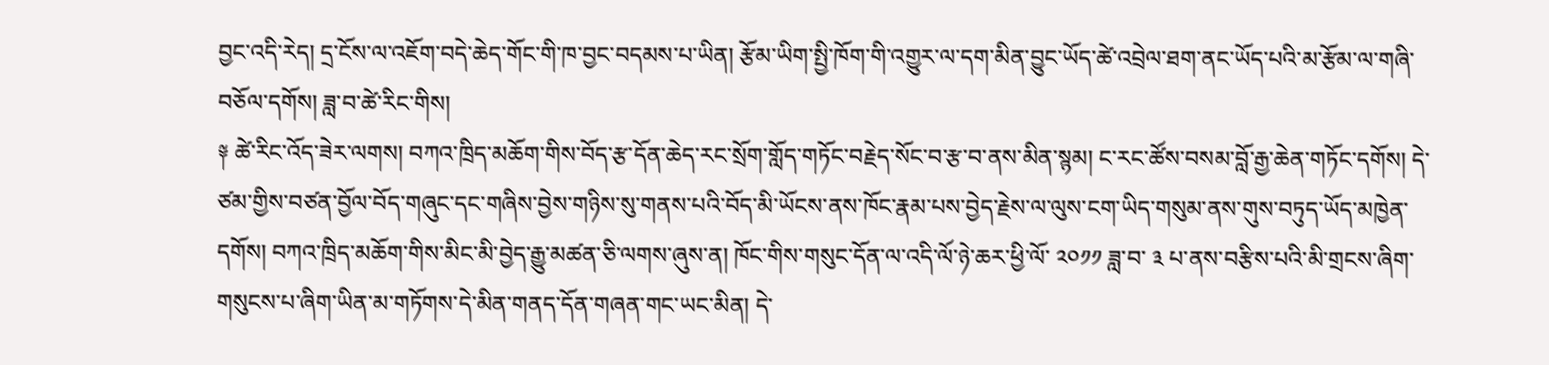བྱང་འདི་རེད། དྲ་ངོས་ལ་འཇོག་བདེ་ཆེད་གོང་གི་ཁ་བྱང་བདམས་པ་ཡིན། རྩོམ་ཡིག་སྤྱི་ཁོག་གི་འགྱུར་ལ་དག་མིན་བྱུང་ཡོད་ཚེ་འབྲེལ་ཐག་ནང་ཡོད་པའི་མ་རྩོམ་ལ་གཞི་བཅོལ་དགོས། ཟླ་བ་ཚེ་རིང་གིས།
༈ ཚེ་རིང་འོད་ཟེར་ལགས། བཀའ་ཁྲིད་མཆོག་གིས་བོད་རྩ་དོན་ཆེད་རང་སྲོག་གློད་གཏོང་བརྗེད་སོང་བ་རྩ་བ་ནས་མིན་སྙམ། ང་རང་ཚོས་བསམ་བློ་རྒྱ་ཆེན་གཏོང་དགོས། དེ་ཙམ་གྱིས་བཙན་བྱོལ་བོད་གཞུང་དང་གཞིས་བྱེས་གཉིས་སུ་གནས་པའི་བོད་མི་ཡོངས་ནས་ཁོང་རྣམ་པས་བྱེད་རྗེས་ལ་ལུས་ངག་ཡིད་གསུམ་ནས་གུས་བཏུད་ཡོད་མཁྱེན་དགོས། བཀའ་ཁྲིད་མཆོག་གིས་མིང་མི་བྱེད་རྒྱུ་མཚན་ཅི་ལགས་ཞུས་ན། ཁོང་གིས་གསུང་དོན་ལ་འདི་ལོ་ཉེ་ཆར་ཕྱི་ལོ་ ༢༠༡༡ ཟླ་བ་ ༣ པ་ནས་བརྩིས་པའི་མི་གྲངས་ཞིག་གསུངས་པ་ཞིག་ཡིན་མ་གཏོགས་དེ་མིན་གནད་དོན་གཞན་གང་ཡང་མིན། དེ་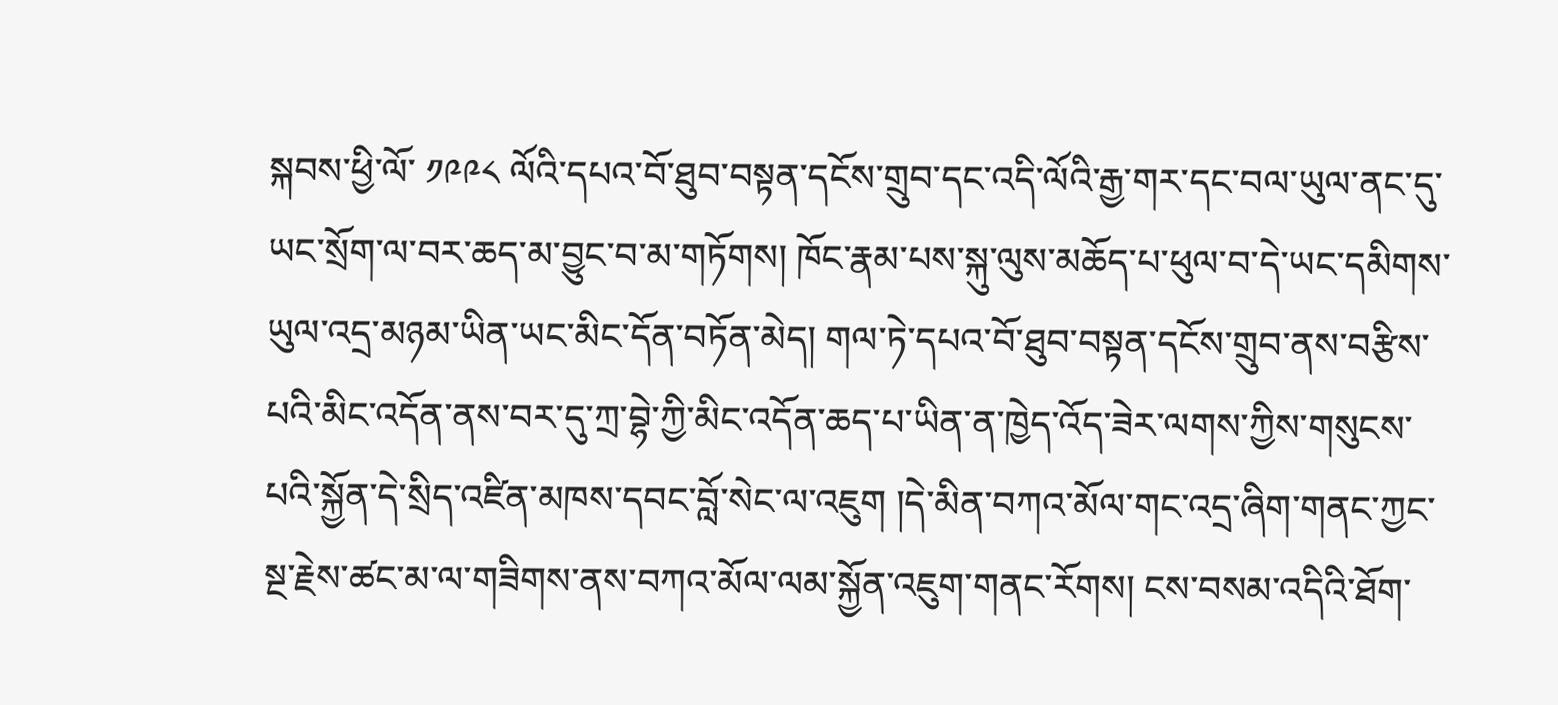སྐབས་ཕྱི་ལོ་ ༡༩༩༨ ལོའི་དཔའ་བོ་ཐུབ་བསྟན་དངོས་གྲུབ་དང་འདི་ལོའི་རྒྱ་གར་དང་བལ་ཡུལ་ནང་དུ་ཡང་སྲོག་ལ་བར་ཆད་མ་བྱུང་བ་མ་གཏོགས། ཁོང་རྣམ་པས་སྐུ་ལུས་མཆོད་པ་ཕུལ་བ་དེ་ཡང་དམིགས་ཡུལ་འདྲ་མཉམ་ཡིན་ཡང་མིང་དོན་བཏོན་མེད། གལ་ཏེ་དཔའ་བོ་ཐུབ་བསྟན་དངོས་གྲུབ་ནས་བརྩིས་པའི་མིང་འདོན་ནས་བར་དུ་ཀྲ་བྷེ་ཀྱི་མིང་འདོན་ཆད་པ་ཡིན་ན་ཁྱེད་འོད་ཟེར་ལགས་ཀྱིས་གསུངས་པའི་སྐྱོན་དེ་སྲིད་འཛིན་མཁས་དབང་བློ་སེང་ལ་འཇུག །དེ་མིན་བཀའ་མོལ་གང་འདྲ་ཞིག་གནང་ཀྱང་སྔ་རྗེས་ཚང་མ་ལ་གཟིགས་ནས་བཀའ་མོལ་ལམ་སྐྱོན་འཇུག་གནང་རོགས། ངས་བསམ་འདིའི་ཐོག་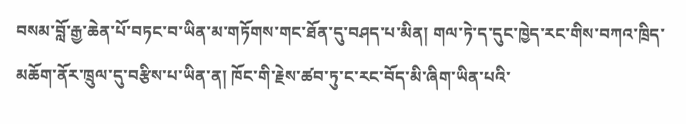བསམ་བློ་རྒྱ་ཆེན་པོ་བཏང་བ་ཡིན་མ་གཏོགས་གང་ཐོན་དུ་བཤད་པ་མིན། གལ་ཏེ་ད་དུང་ཁྱེད་རང་གིས་བཀའ་ཁྲིད་མཆོག་ནོར་ཁྲུལ་དུ་བརྩིས་པ་ཡིན་ན། ཁོང་གི་རྗེས་ཚབ་ཏུ་ང་རང་བོད་མི་ཞིག་ཡིན་པའི་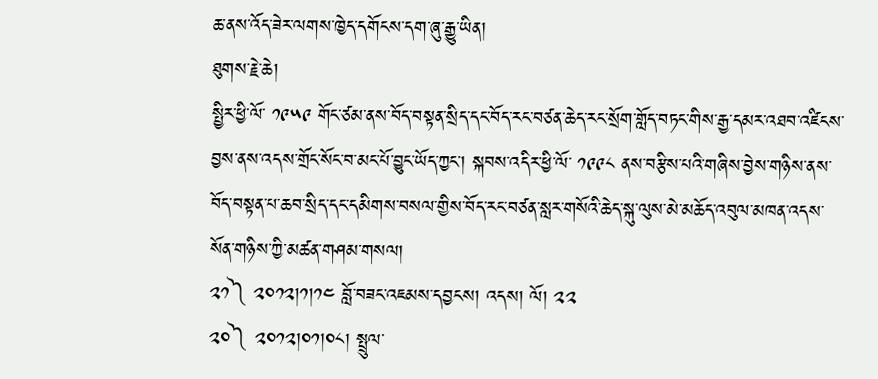ཆ་ནས་འོད་ཟེར་ལགས་ཁྱེད་དགོངས་དག་ཞུ་རྒྱུ་ཡིན།
ཐུགས་རྗེ་ཆེ།
སྤྱིར་ཕྱི་ལོ་ ༡༩༥༩ གོང་ཙམ་ནས་བོད་བསྟན་སྲིད་དང་བོད་རང་བཙན་ཆེད་རང་སྲོག་གློད་བཏང་གིས་རྒྱ་དམར་འཐབ་འཛིངས་བྱས་ནས་འདས་གྲོང་སོང་བ་མང་པོ་བྱུང་ཡོད་ཀྱང་། སྐབས་འདིར་ཕྱི་ལོ་ ༡༩༩༨ ནས་བརྩིས་པའི་གཞིས་བྱེས་གཉིས་ནས་བོད་བསྟན་པ་ཆབ་སྲིད་དང་དམིགས་བསལ་གྱིས་བོད་རང་བཙན་སླར་གསོའི་ཆེད་སྐུ་ལུས་མེ་མཆོད་འབུལ་མཁན་འདས་སོན་གཉིས་ཀྱི་མཚན་གཤམ་གསལ།
༢༡༽ ༢༠༡༢།༡།༡༤ བློ་བཟང་འཇམས་དབྱངས། འདས། ལོ། ༢༢
༢༠༽ ༢༠༡༢།༠༡།༠༨། སྤྲུལ་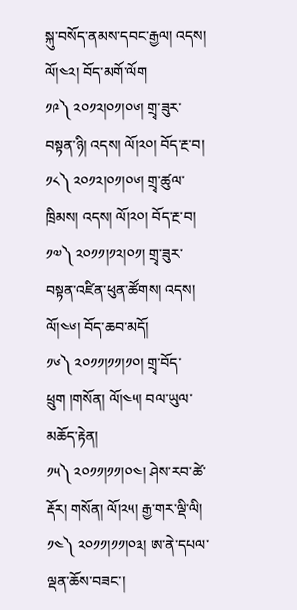སྐུ་བསོད་ནམས་དབང་རྒྱལ། འདས། ལོ།༤༢། བོད་མགོ་ལོག
༡༩༽ ༢༠༡༢།༠༡།༠༦། གྲྭ་ཟུར་བསྟན་ཉི། འདས། ལོ།༢༠། བོད་རྔ་བ།
༡༨༽ ༢༠༡༢།༠༡།༠༦། གྲྭ་ཚུལ་ཁྲིམས། འདས། ལོ།༢༠། བོད་རྔ་བ།
༡༧༽ ༢༠༡༡།༡༢།༠༡། གྲྭ་ཟུར་བསྟན་འཛིན་ཕུན་ཚོགས། འདས། ལོ།༤༦། བོད་ཆབ་མདོ།
༡༦༽ ༢༠༡༡།༡༡།༡༠། གྲྭ་བོད་ཕྲུག །གསོན། ལོ།༤༥། བལ་ཡུལ་མཆོད་རྟེན།
༡༥༽ ༢༠༡༡།༡༡།༠༤། ཤེས་རབ་ཚེ་རྡོར། གསོན། ལོ།༢༥། རྒྱ་གར་ལྡི་ལི།
༡༤༽ ༢༠༡༡།༡༡།༠༣། ཨ་ནེ་དཔལ་ལྡན་ཆོས་བཟང་།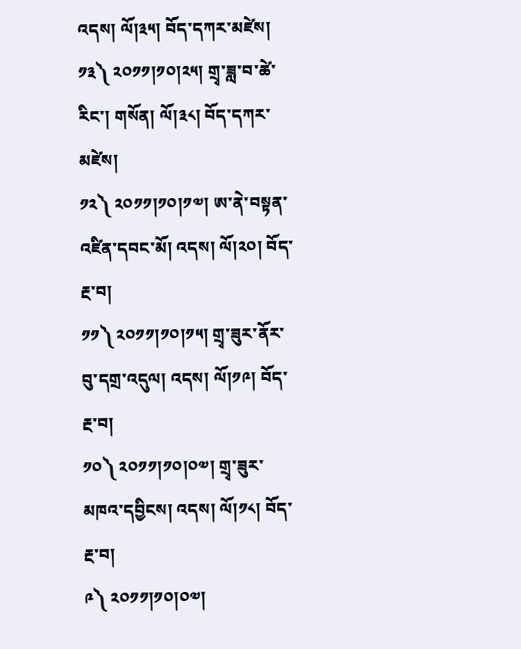འདས། ལོ།༣༥། བོད་དཀར་མཛེས།
༡༣༽ ༢༠༡༡།༡༠།༢༥། གྲྭ་ཟླ་བ་ཚེ་རིང་། གསོན། ལོ།༣༨། བོད་དཀར་མཛེས།
༡༢༽ ༢༠༡༡།༡༠།༡༧། ཨ་ནེ་བསྟན་འཛིན་དབང་མོ། འདས། ལོ།༢༠། བོད་རྔ་བ།
༡༡༽ ༢༠༡༡།༡༠།༡༥། གྲྭ་ཟུར་ནོར་བུ་དགྲ་འདུལ། འདས། ལོ།༡༩། བོད་རྔ་བ།
༡༠༽ ༢༠༡༡།༡༠།༠༧། གྲྭ་ཟུར་མཁའ་དབྱིངས། འདས། ལོ།༡༨། བོད་རྔ་བ།
༩༽ ༢༠༡༡།༡༠།༠༧།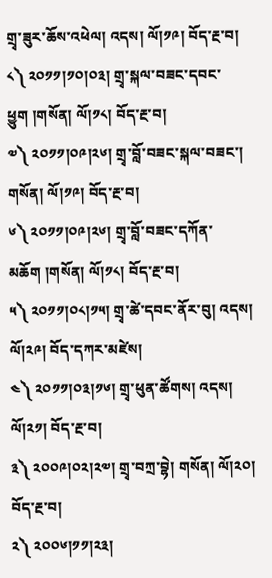གྲྭ་ཟུར་ཆོས་འཕེལ། འདས། ལོ།༡༩། བོད་རྔ་བ།
༨༽ ༢༠༡༡།༡༠།༠༣། གྲྭ་སྐལ་བཟང་དབང་ཕྱུག །གསོན། ལོ།༡༨། བོད་རྔ་བ།
༧༽ ༢༠༡༡།༠༩།༢༦། གྲྭ་བློ་བཟང་སྐལ་བཟང་། གསོན། ལོ།༡༩། བོད་རྔ་བ།
༦༽ ༢༠༡༡།༠༩།༢༦། གྲྭ་བློ་བཟང་དཀོན་མཆོག །གསོན། ལོ།༡༨། བོད་རྔ་བ།
༥༽ ༢༠༡༡།༠༨།༡༥། གྲྭ་ཚེ་དབང་ནོར་བུ། འདས། ལོ།༢༩། བོད་དཀར་མཛེས།
༤༽ ༢༠༡༡།༠༣།༡༦། གྲྭ་ཕུན་ཚོགས། འདས། ལོ།༢༡། བོད་རྔ་བ།
༣༽ ༢༠༠༩།༠༢།༢༧། གྲྭ་བཀྲ་བྷེ། གསོན། ལོ།༢༠། བོད་རྔ་བ།
༢༽ ༢༠༠༦།༡༡།༢༣།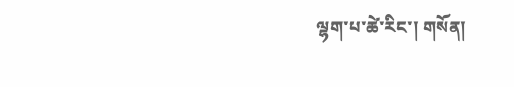ལྷག་པ་ཚེ་རིང་། གསོན།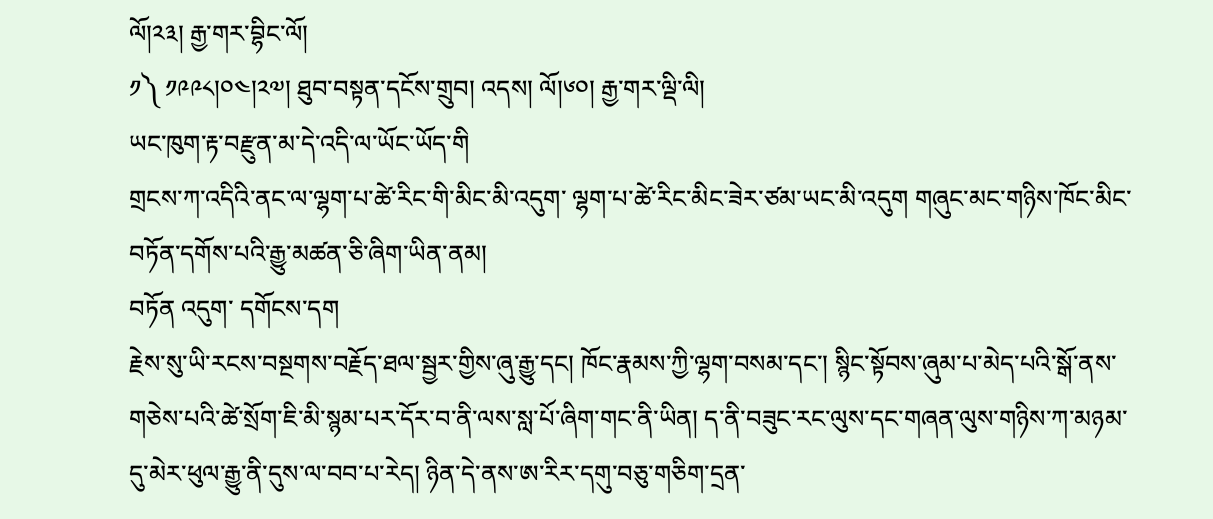ལོ།༢༣། རྒྱ་གར་བྷིང་ལོ།
༡༽ ༡༩༩༨།༠༤།༢༧། ཐུབ་བསྟན་དངོས་གྲུབ། འདས། ལོ།༦༠། རྒྱ་གར་ལྡི་ལི།
ཡང་ཁུག་རྟ་བརྫུན་མ་དེ་འདི་ལ་ཡོང་ཡོད་གི
གྲངས་ཀ་འདིའི་ནང་ལ་ལྷག་པ་ཚེ་རིང་གི་མིང་མི་འདུག་ ལྷག་པ་ཚེ་རིང་མིང་ཟེར་ཙམ་ཡང་མི་འདུག གཞུང་མང་གཉིས་ཁོང་མིང་བཏོན་དགོས་པའི་རྒྱུ་མཚན་ཅི་ཞིག་ཡིན་ནམ།
བཏོན འདུག་ དགོངས་དག
རྗེས་སུ་ཡི་རངས་བསྔགས་བརྗོད་ཐལ་སྦྱར་གྱིས་ཞུ་རྒྱུ་དང། ཁོང་རྣམས་ཀྱི་ལྷག་བསམ་དང་། སྙིང་སྟོབས་ཞུམ་པ་མེད་པའི་སྒོ་ནས་གཅེས་པའི་ཚེ་སྲོག་ཇི་མི་སྙམ་པར་དོར་བ་ནི་ལས་སླ་པོ་ཞིག་གང་ནི་ཡིན། ད་ནི་བཟུང་རང་ལུས་དང་གཞན་ལུས་གཉིས་ཀ་མཉམ་དུ་མེར་ཕུལ་རྒྱུ་ནི་དུས་ལ་བབ་པ་རེད། ཉིན་དེ་ནས་ཨ་རིར་དགུ་བཅུ་གཅིག་དྲན་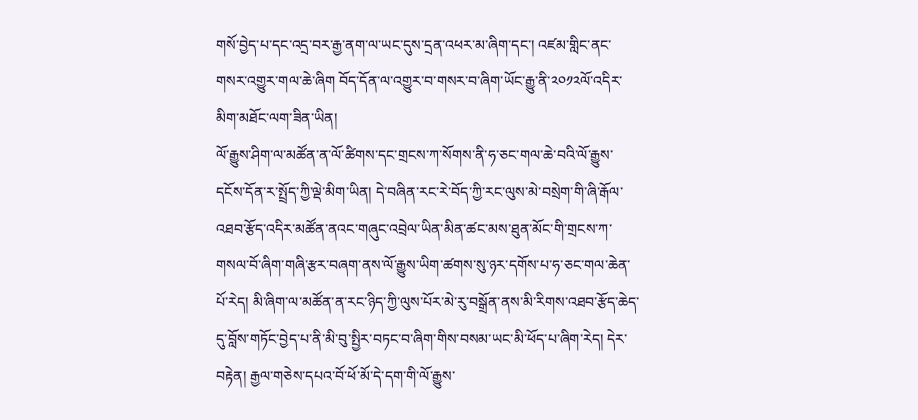གསོ་བྱེད་པ་དང་འདྲ་བར་རྒྱ་ནག་ལ་ཡང་དུས་དྲན་འཕར་མ་ཞིག་དང་། འཛམ་གླིང་ནང་གསར་འགྱུར་གལ་ཆེ་ཞིག བོད་དོན་ལ་འགྱུར་བ་གསར་བ་ཞིག་ཡོང་རྒྱུ་ནི་༢༠༡༢ལོ་འདིར་མིག་མཐོང་ལག་ཟིན་ཡིན།
ལོ་རྒྱུས་ཤིག་ལ་མཚོན་ན་ལོ་ཚིགས་དང་གྲངས་ཀ་སོགས་ནི་ཧ་ཅང་གལ་ཆེ་བའི་ལོ་རྒྱུས་དངོས་དོན་ར་སྤྲོད་ཀྱི་ལྡེ་མིག་ཡིན། དེ་བཞིན་རང་རེ་བོད་ཀྱི་རང་ལུས་མེ་བསྲེག་གི་ཞི་རྒོལ་འཐབ་རྩོད་འདིར་མཚོན་ནའང་གཞུང་འབྲེལ་ཡིན་མིན་ཚང་མས་ཐུན་མོང་གི་གྲངས་ཀ་གསལ་བོ་ཞིག་གཞི་རྩར་བཞག་ནས་ལོ་རྒྱུས་ཡིག་ཚགས་སུ་ཉར་དགོས་པ་ཧ་ཅང་གལ་ཆེན་པོ་རེད། མི་ཞིག་ལ་མཚོན་ན་རང་ཉིད་ཀྱི་ལུས་པོར་མེ་རུ་བསྒྲོན་ནས་མི་རིགས་འཐབ་རྩོད་ཆེད་དུ་བློས་གཏོང་བྱེད་པ་ནི་མི་བུ་སྤྱིར་བཏང་བ་ཞིག་གིས་བསམ་ཡང་མི་ཕོད་པ་ཞིག་རེད། དེར་བརྟེན། རྒྱལ་གཅེས་དཔའ་བོ་ཕོ་མོ་དེ་དག་གི་ལོ་རྒྱུས་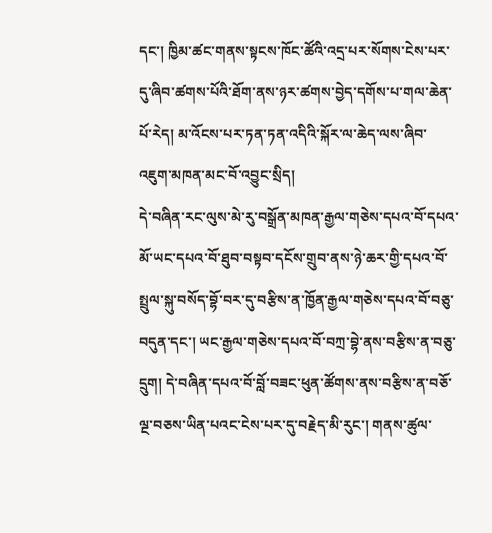དང་། ཁྱིམ་ཚང་གནས་སྟངས་ཁོང་ཚོའི་འདྲ་པར་སོགས་ངེས་པར་དུ་ཞིབ་ཚགས་པོའི་ཐོག་ནས་ཉར་ཚགས་བྱེད་དགོས་པ་གལ་ཆེན་པོ་རེད། མ་འོངས་པར་ཏན་ཏན་འདིའི་སྐོར་ལ་ཆེད་ལས་ཞིབ་འཇུག་མཁན་མང་བོ་འབྱུང་སྲིད།
དེ་བཞིན་རང་ལུས་མེ་རུ་བསྒྲོན་མཁན་རྒྱལ་གཅེས་དཔའ་བོ་དཔའ་མོ་ཡང་དཔའ་བོ་ཐུབ་བསྟབ་དངོས་གྲུབ་ནས་ཉེ་ཆར་གྱི་དཔའ་བོ་སྤྲུལ་སྐུ་བསོད་བྷོ་བར་དུ་བརྩིས་ན་ཁྱོན་རྒྱལ་གཅེས་དཔའ་བོ་བཅུ་བདུན་དང་། ཡང་རྒྱལ་གཅེས་དཔའ་བོ་བཀྲ་བྷེ་ནས་བརྩིས་ན་བཅུ་དྲུག། དེ་བཞིན་དཔའ་བོ་བློ་བཟང་ཕུན་ཚོགས་ནས་བརྩིས་ན་བཅོ་ལྔ་བཅས་ཡིན་པའང་ངེས་པར་དུ་བརྗེད་མི་རུང་། གནས་ཚུལ་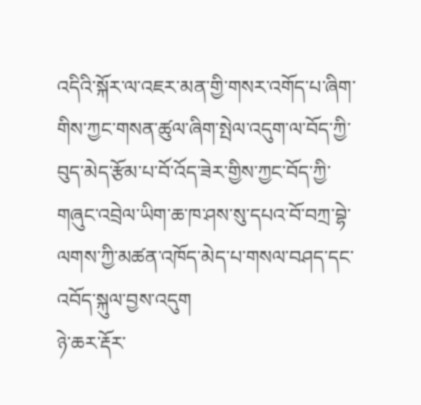འདིའི་སྐོར་ལ་འཇར་མན་གྱི་གསར་འགོད་པ་ཞིག་གིས་ཀྱང་གསན་ཚུལ་ཞིག་སྤེལ་འདུག་ལ་བོད་ཀྱི་བུད་མེད་རྩོམ་པ་བོ་འོད་ཟེར་གྱིས་ཀྱང་བོད་ཀྱི་གཞུང་འབྲེལ་ཡིག་ཆ་ཁ་ཤས་སུ་དཔའ་བོ་བཀྲ་བྷེ་ལགས་ཀྱི་མཚན་འཁོད་མེད་པ་གསལ་བཤད་དང་འབོད་སྐུལ་བྱས་འདུག
ཉེ་ཆར་རྡོར་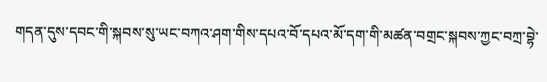གདན་དུས་དབང་གི་སྐབས་སུ་ཡང་བཀའ་ཤག་གིས་དཔའ་བོ་དཔའ་མོ་དག་གི་མཚན་བགྲང་སྐབས་ཀྱང་བཀྲ་བྷེ་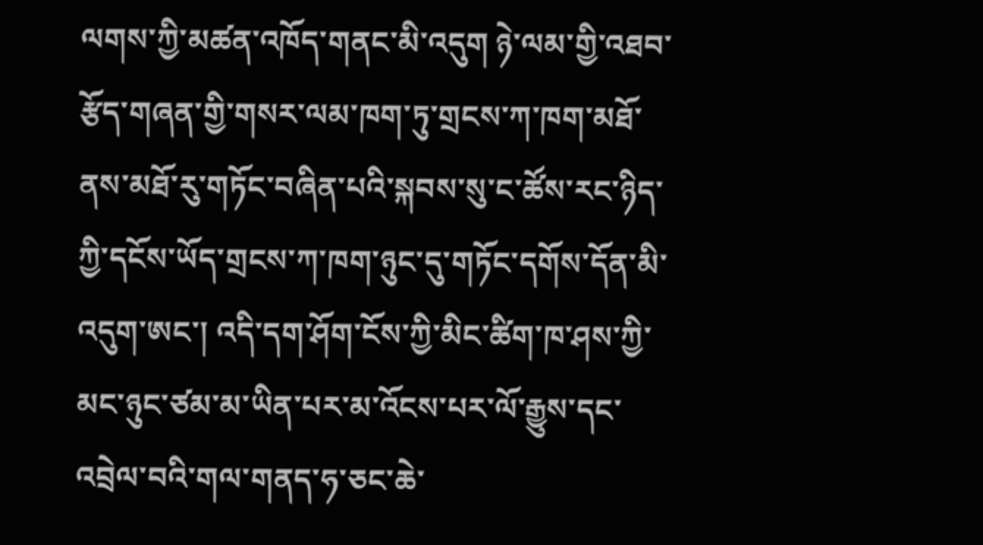ལགས་ཀྱི་མཚན་འཁོད་གནང་མི་འདུག ཉེ་ལམ་གྱི་འཐབ་རྩོད་གཞན་གྱི་གསར་ལམ་ཁག་ཏུ་གྲངས་ཀ་ཁག་མཐོ་ནས་མཐོ་རུ་གཏོང་བཞིན་པའི་སྐབས་སུ་ང་ཚོས་རང་ཉིད་ཀྱི་དངོས་ཡོད་གྲངས་ཀ་ཁག་ཉུང་དུ་གཏོང་དགོས་དོན་མི་འདུག་ཨང་། འདི་དག་ཤོག་ངོས་ཀྱི་མིང་ཚིག་ཁ་ཤས་ཀྱི་མང་ཉུང་ཙམ་མ་ཡིན་པར་མ་འོངས་པར་ལོ་རྒྱུས་དང་འབྲེལ་བའི་གལ་གནད་ཧ་ཅང་ཆེ་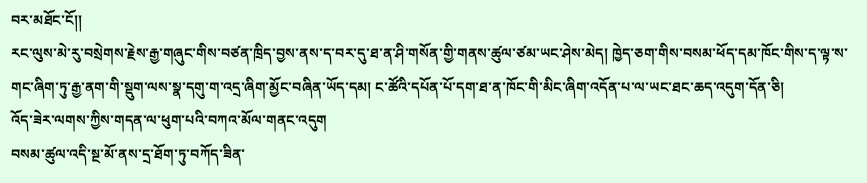བར་མཐོང་ངོ།།
རང་ལུས་མེ་རུ་བསྲེགས་རྗེས་རྒྱ་གཞུང་གིས་བཙན་ཁྲིད་བྱས་ནས་ད་བར་དུ་ཐ་ན་ཤི་གསོན་གྱི་གནས་ཚུལ་ཙམ་ཡང་ཤེས་མེད། ཁྱེད་ཅག་གིས་བསམ་ཕོད་དམ་ཁོང་གིས་ད་ལྟ་ས་གང་ཞིག་ཏུ་རྒྱ་ནག་གི་སྡུག་ལས་སྣ་དགུ་ག་འདྲ་ཞིག་མྱོང་བཞིན་ཡོད་དམ། ང་ཚོའི་དཔོན་པོ་དག་ཐ་ན་ཁོང་གི་མིང་ཞིག་འདོན་པ་ལ་ཡང་ཐང་ཆད་འདུག་དོན་ཅི།
འོད་ཟེར་ལགས་ཀྱིས་གདན་ལ་ཕུག་པའི་བཀའ་མོལ་གནང་འདུག
བསམ་ཚུལ་འདི་སྔ་མོ་ནས་དྲ་ཐོག་ཏུ་བཀོད་ཟིན་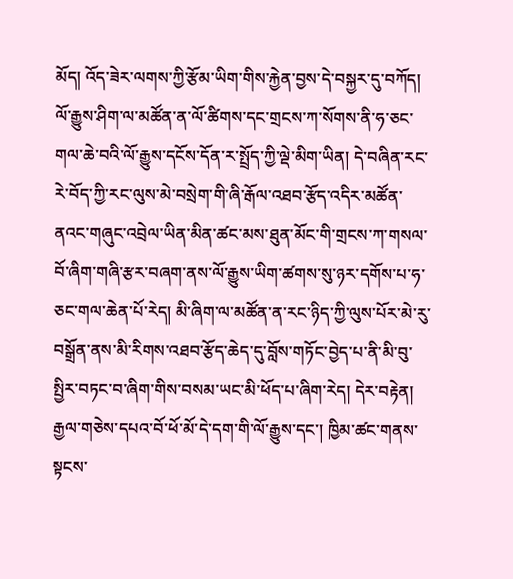མོད། འོད་ཟེར་ལགས་ཀྱི་རྩོམ་ཡིག་གིས་རྐྱེན་བྱས་དེ་བསྐྱར་དུ་བཀོད།
ལོ་རྒྱུས་ཤིག་ལ་མཚོན་ན་ལོ་ཚིགས་དང་གྲངས་ཀ་སོགས་ནི་ཧ་ཅང་གལ་ཆེ་བའི་ལོ་རྒྱུས་དངོས་དོན་ར་སྤྲོད་ཀྱི་ལྡེ་མིག་ཡིན། དེ་བཞིན་རང་རེ་བོད་ཀྱི་རང་ལུས་མེ་བསྲེག་གི་ཞི་རྒོལ་འཐབ་རྩོད་འདིར་མཚོན་ནའང་གཞུང་འབྲེལ་ཡིན་མིན་ཚང་མས་ཐུན་མོང་གི་གྲངས་ཀ་གསལ་བོ་ཞིག་གཞི་རྩར་བཞག་ནས་ལོ་རྒྱུས་ཡིག་ཚགས་སུ་ཉར་དགོས་པ་ཧ་ཅང་གལ་ཆེན་པོ་རེད། མི་ཞིག་ལ་མཚོན་ན་རང་ཉིད་ཀྱི་ལུས་པོར་མེ་རུ་བསྒྲོན་ནས་མི་རིགས་འཐབ་རྩོད་ཆེད་དུ་བློས་གཏོང་བྱེད་པ་ནི་མི་བུ་སྤྱིར་བཏང་བ་ཞིག་གིས་བསམ་ཡང་མི་ཕོད་པ་ཞིག་རེད། དེར་བརྟེན། རྒྱལ་གཅེས་དཔའ་བོ་ཕོ་མོ་དེ་དག་གི་ལོ་རྒྱུས་དང་། ཁྱིམ་ཚང་གནས་སྟངས་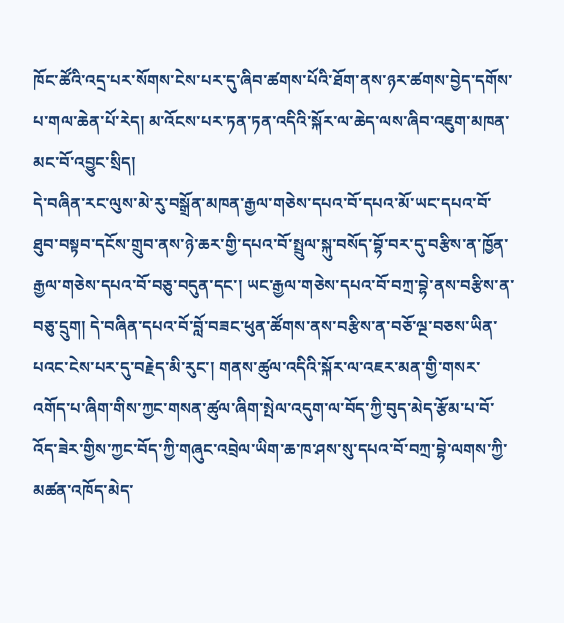ཁོང་ཚོའི་འདྲ་པར་སོགས་ངེས་པར་དུ་ཞིབ་ཚགས་པོའི་ཐོག་ནས་ཉར་ཚགས་བྱེད་དགོས་པ་གལ་ཆེན་པོ་རེད། མ་འོངས་པར་ཏན་ཏན་འདིའི་སྐོར་ལ་ཆེད་ལས་ཞིབ་འཇུག་མཁན་མང་བོ་འབྱུང་སྲིད།
དེ་བཞིན་རང་ལུས་མེ་རུ་བསྒྲོན་མཁན་རྒྱལ་གཅེས་དཔའ་བོ་དཔའ་མོ་ཡང་དཔའ་བོ་ཐུབ་བསྟབ་དངོས་གྲུབ་ནས་ཉེ་ཆར་གྱི་དཔའ་བོ་སྤྲུལ་སྐུ་བསོད་བྷོ་བར་དུ་བརྩིས་ན་ཁྱོན་རྒྱལ་གཅེས་དཔའ་བོ་བཅུ་བདུན་དང་། ཡང་རྒྱལ་གཅེས་དཔའ་བོ་བཀྲ་བྷེ་ནས་བརྩིས་ན་བཅུ་དྲུག། དེ་བཞིན་དཔའ་བོ་བློ་བཟང་ཕུན་ཚོགས་ནས་བརྩིས་ན་བཅོ་ལྔ་བཅས་ཡིན་པའང་ངེས་པར་དུ་བརྗེད་མི་རུང་། གནས་ཚུལ་འདིའི་སྐོར་ལ་འཇར་མན་གྱི་གསར་འགོད་པ་ཞིག་གིས་ཀྱང་གསན་ཚུལ་ཞིག་སྤེལ་འདུག་ལ་བོད་ཀྱི་བུད་མེད་རྩོམ་པ་བོ་འོད་ཟེར་གྱིས་ཀྱང་བོད་ཀྱི་གཞུང་འབྲེལ་ཡིག་ཆ་ཁ་ཤས་སུ་དཔའ་བོ་བཀྲ་བྷེ་ལགས་ཀྱི་མཚན་འཁོད་མེད་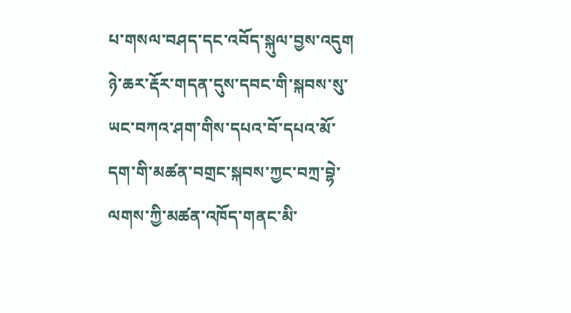པ་གསལ་བཤད་དང་འབོད་སྐུལ་བྱས་འདུག
ཉེ་ཆར་རྡོར་གདན་དུས་དབང་གི་སྐབས་སུ་ཡང་བཀའ་ཤག་གིས་དཔའ་བོ་དཔའ་མོ་དག་གི་མཚན་བགྲང་སྐབས་ཀྱང་བཀྲ་བྷེ་ལགས་ཀྱི་མཚན་འཁོད་གནང་མི་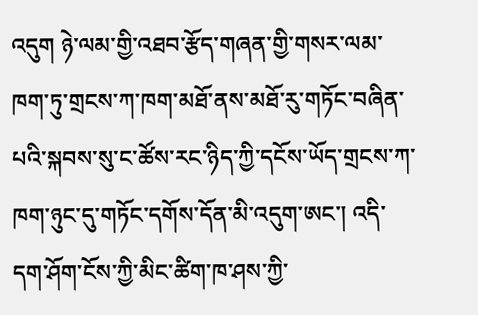འདུག ཉེ་ལམ་གྱི་འཐབ་རྩོད་གཞན་གྱི་གསར་ལམ་ཁག་ཏུ་གྲངས་ཀ་ཁག་མཐོ་ནས་མཐོ་རུ་གཏོང་བཞིན་པའི་སྐབས་སུ་ང་ཚོས་རང་ཉིད་ཀྱི་དངོས་ཡོད་གྲངས་ཀ་ཁག་ཉུང་དུ་གཏོང་དགོས་དོན་མི་འདུག་ཨང་། འདི་དག་ཤོག་ངོས་ཀྱི་མིང་ཚིག་ཁ་ཤས་ཀྱི་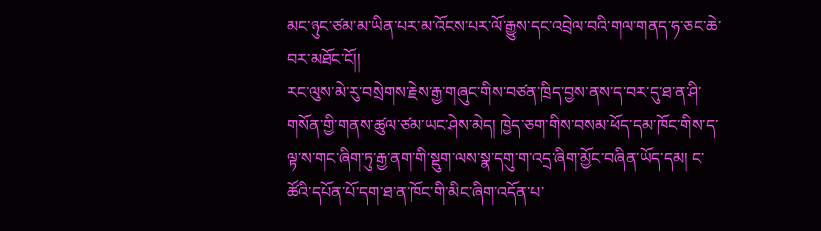མང་ཉུང་ཙམ་མ་ཡིན་པར་མ་འོངས་པར་ལོ་རྒྱུས་དང་འབྲེལ་བའི་གལ་གནད་ཧ་ཅང་ཆེ་བར་མཐོང་ངོ།།
རང་ལུས་མེ་རུ་བསྲེགས་རྗེས་རྒྱ་གཞུང་གིས་བཙན་ཁྲིད་བྱས་ནས་ད་བར་དུ་ཐ་ན་ཤི་གསོན་གྱི་གནས་ཚུལ་ཙམ་ཡང་ཤེས་མེད། ཁྱེད་ཅག་གིས་བསམ་ཕོད་དམ་ཁོང་གིས་ད་ལྟ་ས་གང་ཞིག་ཏུ་རྒྱ་ནག་གི་སྡུག་ལས་སྣ་དགུ་ག་འདྲ་ཞིག་མྱོང་བཞིན་ཡོད་དམ། ང་ཚོའི་དཔོན་པོ་དག་ཐ་ན་ཁོང་གི་མིང་ཞིག་འདོན་པ་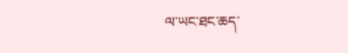ལ་ཡང་ཐང་ཆད་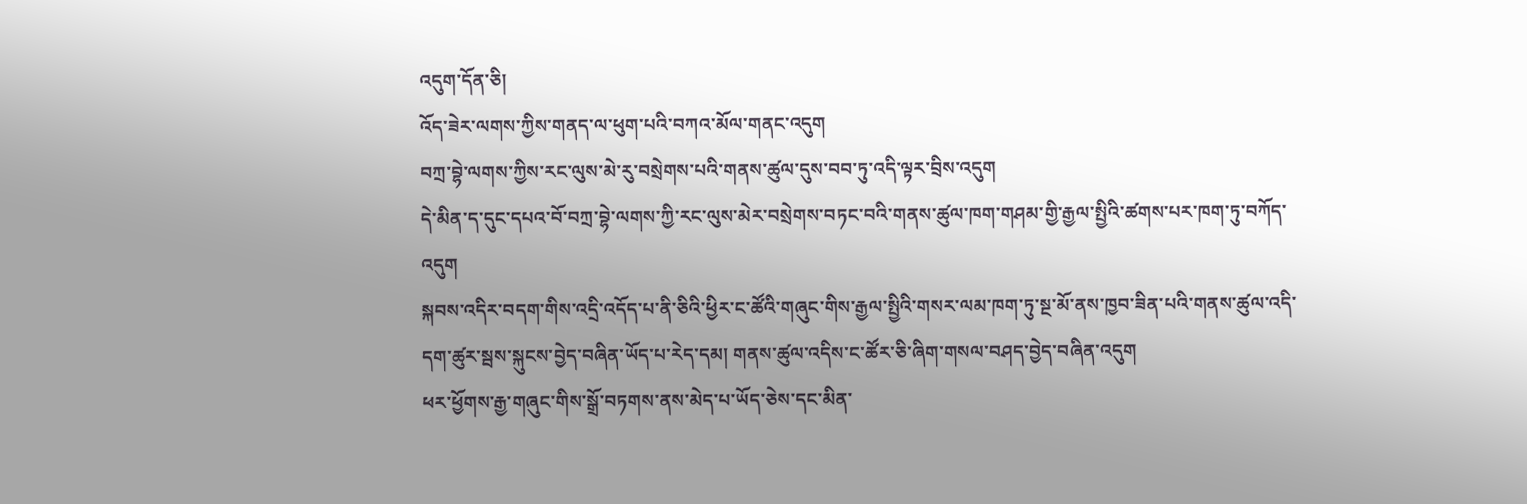འདུག་དོན་ཅི།
འོད་ཟེར་ལགས་ཀྱིས་གནད་ལ་ཕུག་པའི་བཀའ་མོལ་གནང་འདུག
བཀྲ་བྷེ་ལགས་ཀྱིས་རང་ལུས་མེ་རུ་བསྲེགས་པའི་གནས་ཚུལ་དུས་བབ་ཏུ་འདི་ལྟར་བྲིས་འདུག
དེ་མིན་ད་དུང་དཔའ་བོ་བཀྲ་བྷེ་ལགས་ཀྱི་རང་ལུས་མེར་བསྲེགས་བཏང་བའི་གནས་ཚུལ་ཁག་གཤམ་གྱི་རྒྱལ་སྤྱིའི་ཚགས་པར་ཁག་ཏུ་བཀོད་འདུག
སྐབས་འདིར་བདག་གིས་འདྲི་འདོད་པ་ནི་ཅིའི་ཕྱིར་ང་ཚོའི་གཞུང་གིས་རྒྱལ་སྤྱིའི་གསར་ལམ་ཁག་ཏུ་སྔ་མོ་ནས་ཁྱབ་ཟིན་པའི་གནས་ཚུལ་འདི་དག་ཚུར་སྦས་སྐུངས་བྱེད་བཞིན་ཡོད་པ་རེད་དམ། གནས་ཚུལ་འདིས་ང་ཚོར་ཅི་ཞིག་གསལ་བཤད་བྱེད་བཞིན་འདུག
ཕར་ཕྱོགས་རྒྱ་གཞུང་གིས་སྒྲོ་བཏགས་ནས་མེད་པ་ཡོད་ཅེས་དང་མིན་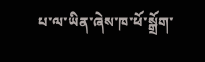པ་ལ་ཡིན་ཞེས་ཁ་ཕོ་སྒྲོག་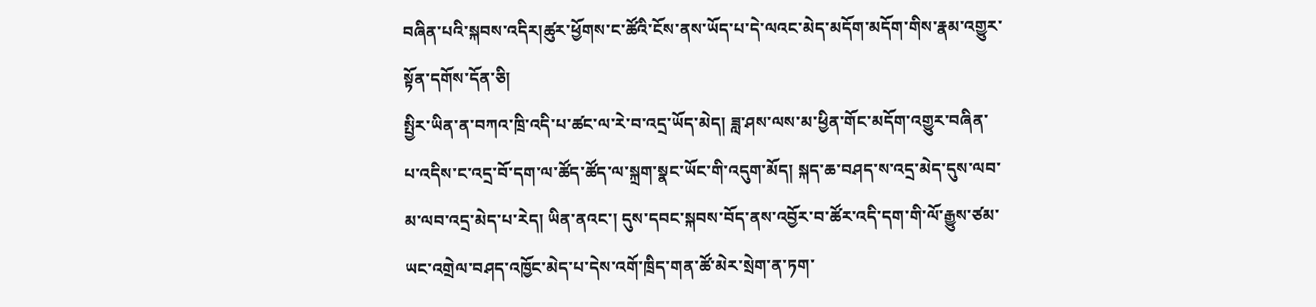བཞིན་པའི་སྐབས་འདིར།ཚུར་ཕྱོགས་ང་ཚོའི་ངོས་ནས་ཡོད་པ་དེ་ལའང་མེད་མདོག་མདོག་གིས་རྣམ་འགྱུར་སྟོན་དགོས་དོན་ཅི།
སྤྱིར་ཡིན་ན་བཀའ་ཁྲི་འདི་པ་ཚང་ལ་རེ་བ་འདྲ་ཡོད་མེད། ཟླ་ཤས་ལས་མ་ཕྱིན་གོང་མདོག་འགྱུར་བཞིན་པ་འདིས་ང་འདྲ་བོ་དག་ལ་ཚོད་ཚོད་ལ་སྐྲག་སྣང་ཡོང་གི་འདུག་མོད། སྐད་ཆ་བཤད་ས་འདྲ་མེད་དུས་ལབ་མ་ལབ་འདྲ་མེད་པ་རེད། ཡིན་ནའང་། དུས་དབང་སྐབས་བོད་ནས་འབྱོར་བ་ཚོར་འདི་དག་གི་ལོ་རྒྱུས་ཙམ་ཡང་འགྲེལ་བཤད་འཁྱོང་མེད་པ་དེས་འགོ་ཁྲིད་གན་ཚོ་མེར་སྲེག་ན་ཏག་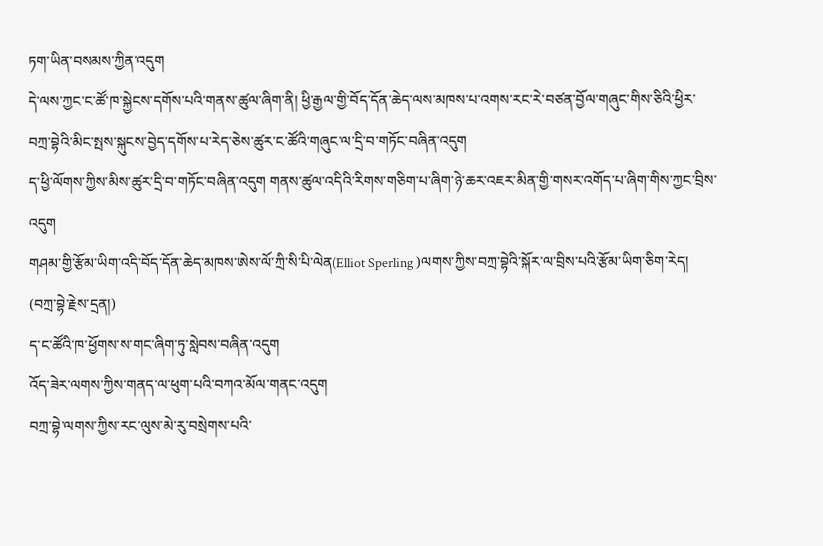ཏག་ཡིན་བསམས་ཀྱིན་འདུག
དེ་ལས་ཀྱང་ང་ཚོ་ཁ་སྐྱེངས་དགོས་པའི་གནས་ཚུལ་ཞིག་ནི། ཕྱི་རྒྱལ་གྱི་བོད་དོན་ཆེད་ལས་མཁས་པ་འགས་རང་རེ་བཙན་བྱོལ་གཞུང་གིས་ཅིའི་ཕྱིར་བཀྲ་བྷེའི་མིང་སྤས་སྐུངས་བྱེད་དགོས་པ་རེད་ཅེས་ཚུར་ང་ཚོའི་གཞུང་ལ་དྲི་བ་གཏོང་བཞིན་འདུག
ད་ཕྱི་ལོགས་ཀྱིས་མིས་ཚུར་དྲི་བ་གཏོང་བཞིན་འདུག གནས་ཚུལ་འདིའི་རིགས་གཅིག་པ་ཞིག་ཉེ་ཆར་འཇར་མིན་གྱི་གསར་འགོད་པ་ཞིག་གིས་ཀྱང་བྲིས་འདུག
གཤམ་གྱི་རྩོམ་ཡིག་འདི་བོད་དོན་ཆེད་མཁས་ཨེས་ལོ་ཀྲི་སི་པི་ལེན(Elliot Sperling )ལགས་ཀྱིས་བཀྲ་བྷེའི་སྐོར་ལ་བྲིས་པའི་རྩོམ་ཡིག་ཅིག་རེད།
(བཀྲ་བྷེ་རྗེས་དྲན།)
ད་ང་ཚོའི་ཁ་ཕྱོགས་ས་གང་ཞིག་ཏུ་སླེབས་བཞིན་འདུག
འོད་ཟེར་ལགས་ཀྱིས་གནད་ལ་ཕུག་པའི་བཀའ་མོལ་གནང་འདུག
བཀྲ་བྷེ་ལགས་ཀྱིས་རང་ལུས་མེ་རུ་བསྲེགས་པའི་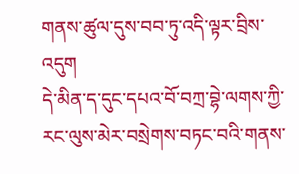གནས་ཚུལ་དུས་བབ་ཏུ་འདི་ལྟར་བྲིས་འདུག
དེ་མིན་ད་དུང་དཔའ་བོ་བཀྲ་བྷེ་ལགས་ཀྱི་རང་ལུས་མེར་བསྲེགས་བཏང་བའི་གནས་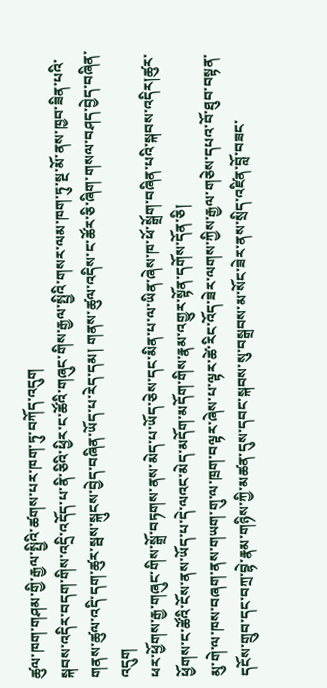ཚུལ་ཁག་གཤམ་གྱི་རྒྱལ་སྤྱིའི་ཚགས་པར་ཁག་ཏུ་བཀོད་འདུག
སྐབས་འདིར་བདག་གིས་འདྲི་འདོད་པ་ནི་ཅིའི་ཕྱིར་ང་ཚོའི་གཞུང་གིས་རྒྱལ་སྤྱིའི་གསར་ལམ་ཁག་ཏུ་སྔ་མོ་ནས་ཁྱབ་ཟིན་པའི་གནས་ཚུལ་འདི་དག་ཚུར་སྦས་སྐུངས་བྱེད་བཞིན་ཡོད་པ་རེད་དམ། གནས་ཚུལ་འདིས་ང་ཚོར་ཅི་ཞིག་གསལ་བཤད་བྱེད་བཞིན་འདུག
ཕར་ཕྱོགས་རྒྱ་གཞུང་གིས་སྒྲོ་བཏགས་ནས་མེད་པ་ཡོད་ཅེས་དང་མིན་པ་ལ་ཡིན་ཞེས་ཁ་ཕོ་སྒྲོག་བཞིན་པའི་སྐབས་འདིར།ཚུར་ཕྱོགས་ང་ཚོའི་ངོས་ནས་ཡོད་པ་དེ་ལའང་མེད་མདོག་མདོག་གིས་རྣམ་འགྱུར་སྟོན་དགོས་དོན་ཅི།
མུ་གེ་ལ་ཁས་བཞག་ནས་གཡག་གུ་ལ་ཁྲག་བལྟར་ཞེས་པ་ལྟར་ཚེ་རིང་འོད་ཟེར་ལགས་ཀྱིས་རྒྱལ་གཅེས་དཔའ་བོ་ཐུབ་བསྟན་དངོས་གྲུབ་དང་བཀྲ་བྷེ་རྣམ་གཉིས་ཀྱི་མཚན་དུས་དབང་སྐབས་སུ་བསྒྲབས་མ་སོང་ཟེར་ནས་སྲིད་འཛིན་བློ་བཟང་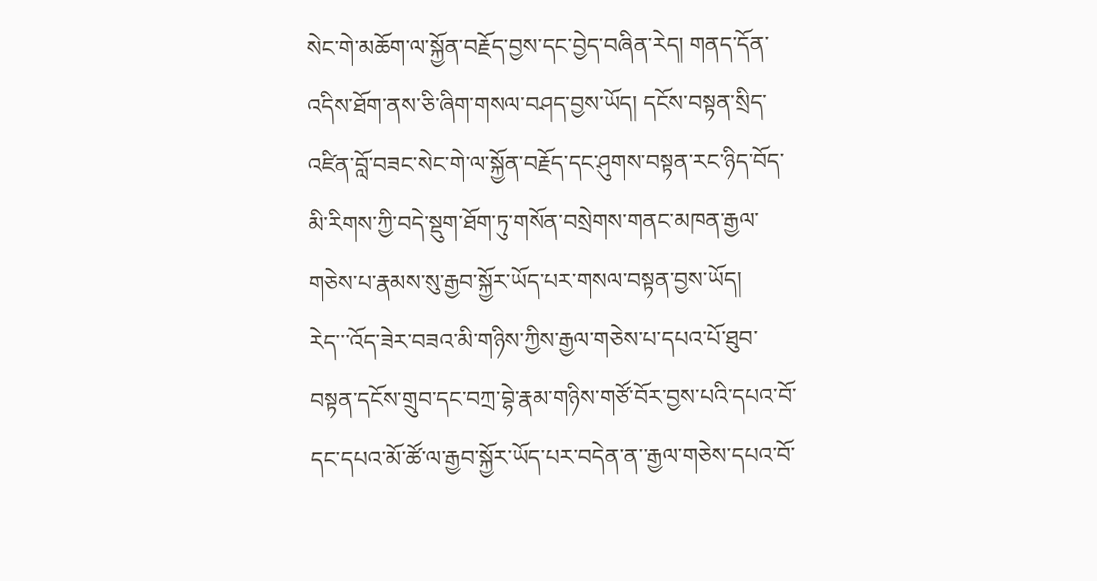སེང་གེ་མཆོག་ལ་སྐྱོན་བརྗོད་བྱས་དང་བྱེད་བཞིན་རེད། གནད་དོན་འདིས་ཐོག་ནས་ཅི་ཞིག་གསལ་བཤད་བྱས་ཡོད། དངོས་བསྟན་སྲིད་འཛིན་བློ་བཟང་སེང་གེ་ལ་སྐྱོན་བརྗོད་དང་ཤུགས་བསྟན་རང་ཉིད་བོད་མི་རིགས་ཀྱི་བདེ་སྡུག་ཐོག་ཏུ་གསོན་བསྲེགས་གནང་མཁན་རྒྱལ་གཅེས་པ་རྣམས་སུ་རྒྱབ་སྐྱོར་ཡོད་པར་གསལ་བསྟན་བྱས་ཡོད།
རེད་་་འོད་ཟེར་བཟའ་མི་གཉིས་ཀྱིས་རྒྱལ་གཅེས་པ་དཔའ་པོ་ཐུབ་བསྟན་དངོས་གྲུབ་དང་བཀྲ་བྷེ་རྣམ་གཉིས་གཙོ་བོར་བྱས་པའི་དཔའ་བོ་དང་དཔའ་མོ་ཚོ་ལ་རྒྱབ་སྐྱོར་ཡོད་པར་བདེན་ན་་རྒྱལ་གཅེས་དཔའ་བོ་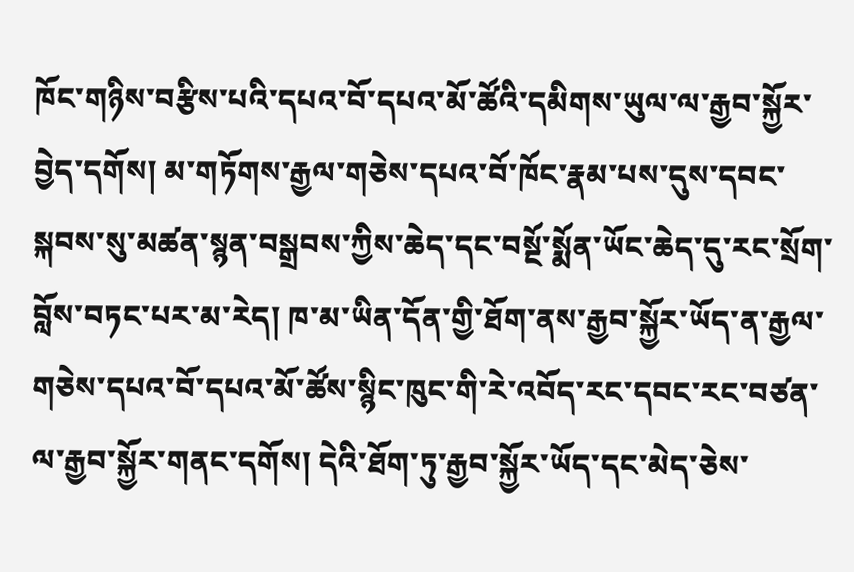ཁོང་གཉིས་བརྩིས་པའི་དཔའ་བོ་དཔའ་མོ་ཚོའི་དམིགས་ཡུལ་ལ་རྒྱབ་སྐྱོར་བྱེད་དགོས། མ་གཏོགས་རྒྱལ་གཅེས་དཔའ་བོ་ཁོང་རྣམ་པས་དུས་དབང་སྐབས་སུ་མཚན་སྙན་བསྒྲབས་ཀྱིས་ཆེད་དང་བསྔོ་སྨོན་ཡོང་ཆེད་དུ་རང་སྲོག་བློས་བཏང་པར་མ་རེད། ཁ་མ་ཡིན་དོན་གྱི་ཐོག་ནས་རྒྱབ་སྐྱོར་ཡོད་ན་རྒྱལ་གཅེས་དཔའ་བོ་དཔའ་མོ་ཚོས་སྙིང་ཁུང་གི་རེ་འབོད་རང་དབང་རང་བཙན་ལ་རྒྱབ་སྐྱོར་གནང་དགོས། དེའི་ཐོག་ཏུ་རྒྱབ་སྐྱོར་ཡོད་དང་མེད་ཅེས་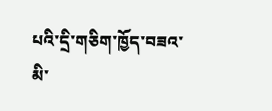པའི་དྲི་གཅིག་ཁྱོད་བཟའ་མི་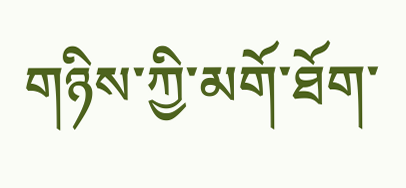གཉིས་ཀྱི་མགོ་ཐོག་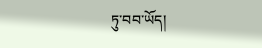ཏུ་བབ་ཡོད།